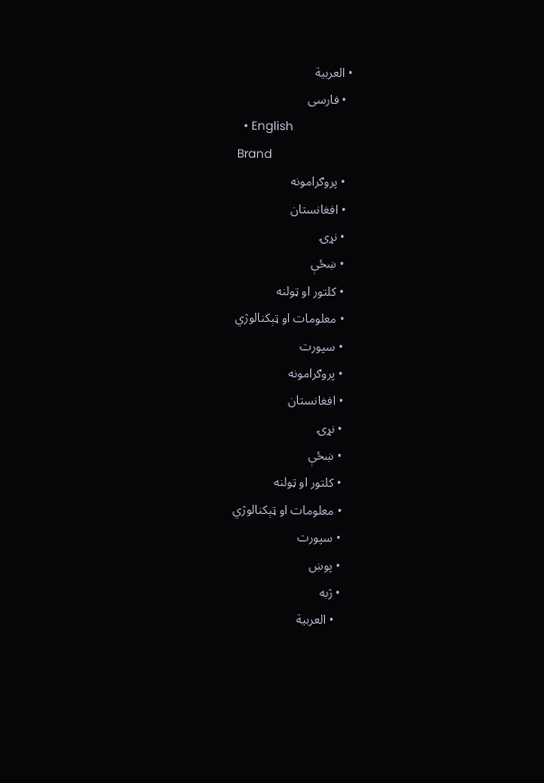• العربية
  • فارسی
  • English
Brand
  • پروګرامونه
  • افغانستان
  • نړۍ
  • ښځې
  • کلتور او ټولنه
  • معلومات او ټېکنالوژي
  • سپورت
  • پروګرامونه
  • افغانستان
  • نړۍ
  • ښځې
  • کلتور او ټولنه
  • معلومات او ټېکنالوژي
  • سپورت
  • پوښ
  • ژبه
    • العربية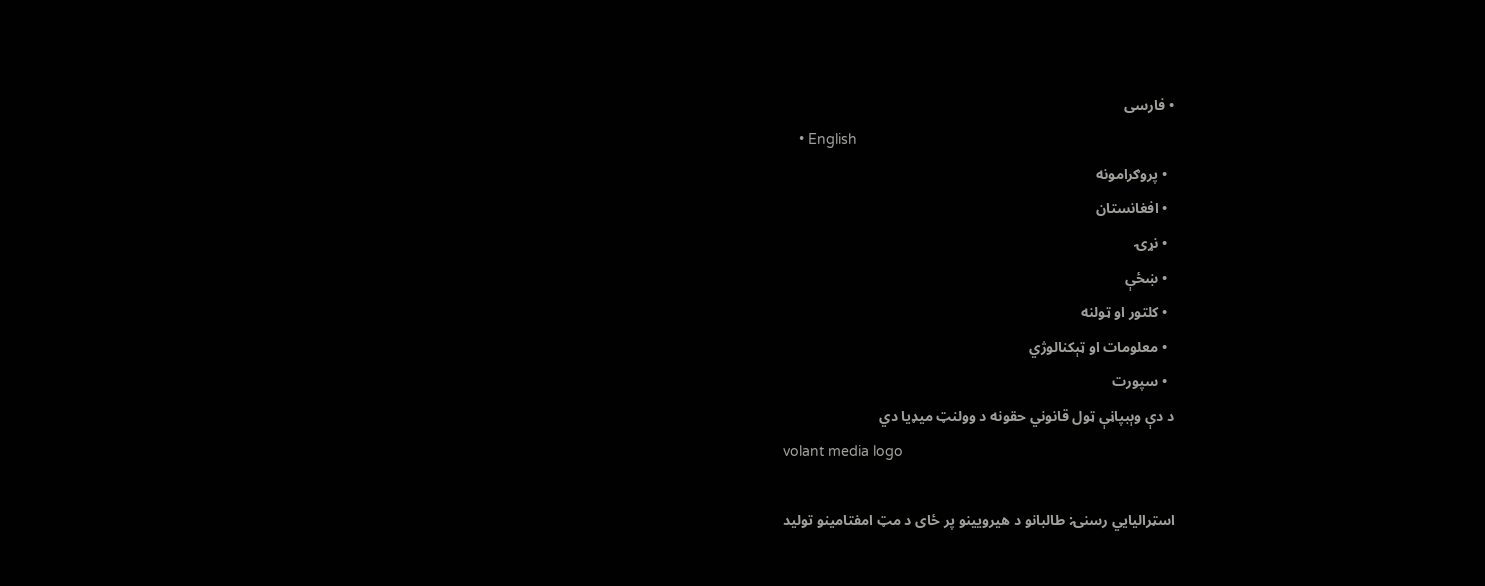• فارسی
    • English
  • پروګرامونه
  • افغانستان
  • نړۍ
  • ښځې
  • کلتور او ټولنه
  • معلومات او ټېکنالوژي
  • سپورت
د دې وېبپاڼې ټول قانوني حقونه د وولنټ میډیا دي
volant media logo

اسټرالیایي رسنۍ: طالبانو د هیرویینو پر ځای د مټ امفتامینو تولید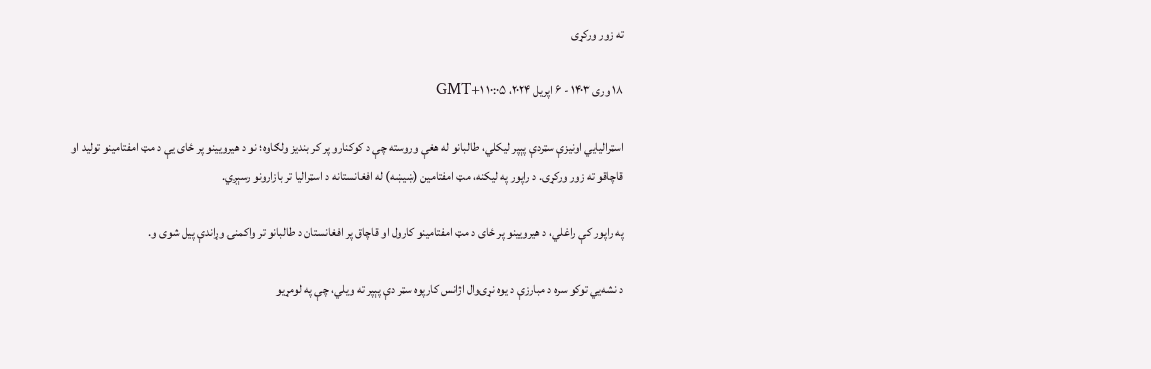ته زور ورکړی

۱۸ وری ۱۴۰۳ - ۶ اپریل ۲۰۲۴، ۱۰:۰۵ GMT+۱

اسټرالیایي اونیزې سټردې پېپر لیکلي، طالبانو له هغې وروسته چې د کوکنارو پر کر بندیز ولګاوه؛ نو د هیرویینو پر ځای یې د مټ امفتامینو تولید او قاچاقو ته زور ورکړی. د راپور په لیکنه، مټ امفتامین (ښیښه) له افغانستانه د اسټرالیا تر بازارونو رسېږي.

په راپور کې راغلي، د هیرویینو پر ځای د مټ امفتامینو کارول او قاچاق پر افغانستان د طالبانو تر واکمنۍ وړاندې پیل شوی و.

د نشه‌یي توکو سره د مبارزې د یوه نړۍوال اژانس کارپوه سټر دې پېپر ته ویلي، چې په لومړیو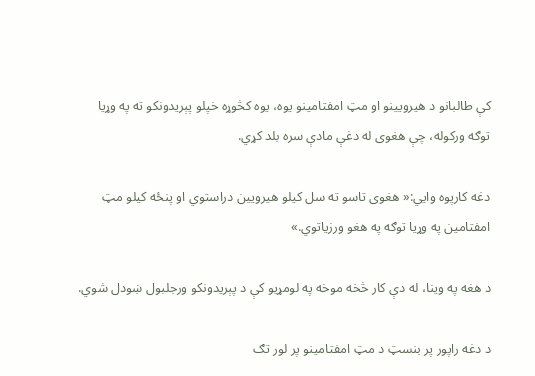کې طالبانو د هیرویینو او مټ امفتامینو یوه، یوه کڅوړه خپلو پېریدونکو ته په وړیا توګه ورکوله، چې هغوی له دغې مادې سره بلد کړي.

دغه کارپوه وايي:« هغوی تاسو ته سل کیلو هیرویین دراستوي او پنځه کیلو مټ امفتامین په وړیا توګه په هغو ورزیاتوي.»

د هغه په وینا، له دې کار څخه موخه په لومړیو کې د پېریدونکو ورجلبول ښودل شوي.

د دغه راپور پر بنسټ د مټ امفتامینو پر لور تګ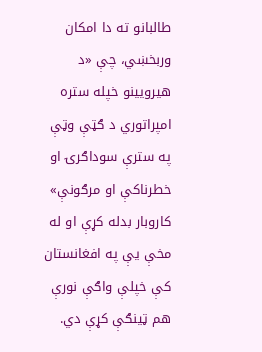طالبانو ته دا امکان وربخښي، چې «د هیرویینو خپله ستره امپراتوري د ګټې وټې په سترې سوداګرۍ او خطرناکې او مرګونې» کاروبار بدله کړې او له مخې یې په افغانستان کې خپلې واګې نورې هم ټینګې کړې دي.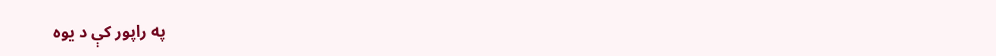په راپور کې د یوه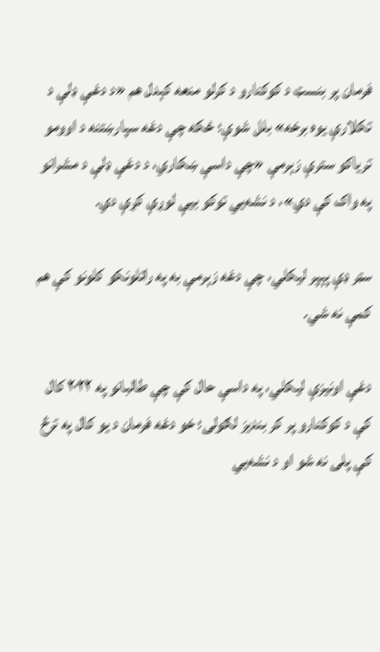فرمان پر بنسټ د کوکنارو د کرلو منعه کېدل هم «د دغې ډلې د تکلارې یوه برخه» بلل شوې؛ ځکه چې دغه سپارښتنه د اوومو تریاکو سترې زېرمې «چې داسې ښکاري، د دغې ډلې د مشرانو په واک کې دي»، د نشه‌یي توکو بیې لوړې کړې دي.

سټر ډې پېپر لیکلي، چې دغه زېرمې به په راتلونکو کلونو کې هم کمې نه شي.

دغې اونیزې لیکلي، په داسې حال کې چې طالبانو په ۲۰۲۲ کال کې د کوکنارو پر کر بندیز لګولی؛ خو دغه فرمان د یو کال په ترڅ کې پلی نه شو او د نشه‌یي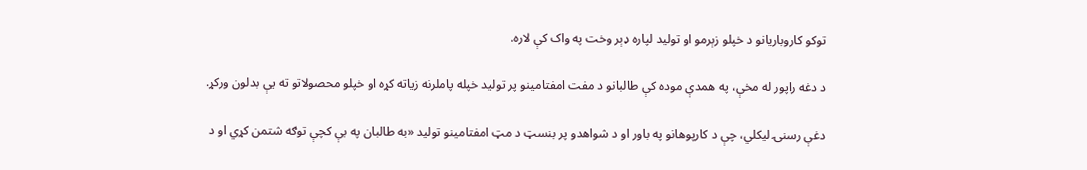توکو کاروباریانو د خپلو زېرمو او تولید لپاره ډېر وخت په واک کې لاره.

د دغه راپور له مخې، په همدې موده کې طالبانو د مفت امفتامینو پر تولید خپله پاملرنه زیاته کړه او خپلو محصولاتو ته یې بدلون ورکړ.

دغې رسنۍ لیکلي، چې د کارپوهانو په باور او د شواهدو پر بنسټ د مټ امفتامینو تولید «به طالبان په بې کچې توګه شتمن کړي او د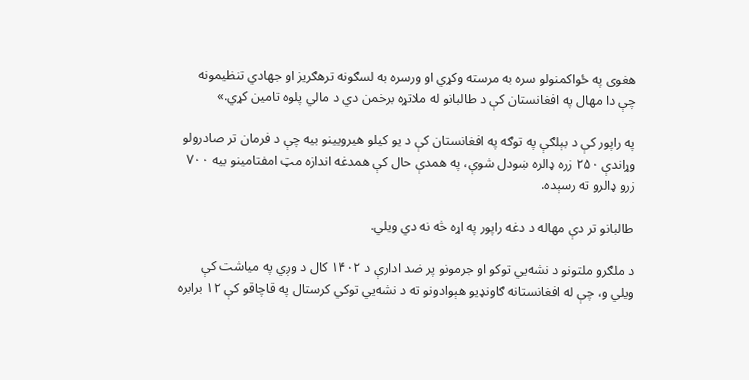هغوی په ځواکمنولو سره به مرسته وکړي او ورسره به لسګونه ترهګریز او جهادي تنظیمونه چې دا مهال په افغانستان کې د طالبانو له ملاتړه برخمن دي د مالي پلوه تامین کړي.»

په راپور کې د بېلګې په توګه په افغانستان کې د یو کیلو هیرویینو بیه چې د فرمان تر صادرولو وړاندې ۲۵۰ زره ډالره ښودل شوې، په همدې حال کې همدغه اندازه مټ امفتامینو بیه ۷۰۰ زرو ډالرو ته رسېده.

طالبانو تر دې مهاله د دغه راپور په اړه څه نه دي ویلي.

د ملګرو ملتونو د نشه‌یي توکو او جرمونو پر ضد ادارې د ۱۴۰۲ کال د وږي په میاشت کې ویلي و، چې له افغانستانه ګاونډیو هېوادونو ته د نشه‌یي توکي کرستال په قاچاقو کې ۱۲ برابره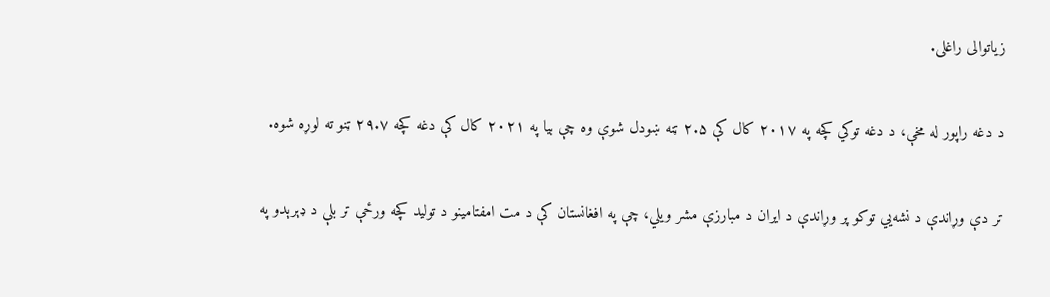زیاتوالی راغلی.

د دغه راپور له مخې، د دغه توکي کچه په ۲۰۱۷ کال کې ۲.۵ ټنه ښودل شوې وه چې بیا په ۲۰۲۱ کال کې دغه کچه ۲۹.۷ ټنو ته لوړه شوه.

تر دې وړاندې د نشه‌يي توکو پر وړاندې د ایران د مبارزې مشر ویلي، چې په افغانستان کې د مت امفتامینو د تولید کچه ورځې تر بلې د ډېرېدو په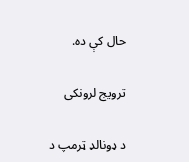حال کې ده.

ترویج لرونکی

د ډونالډ ټرمپ د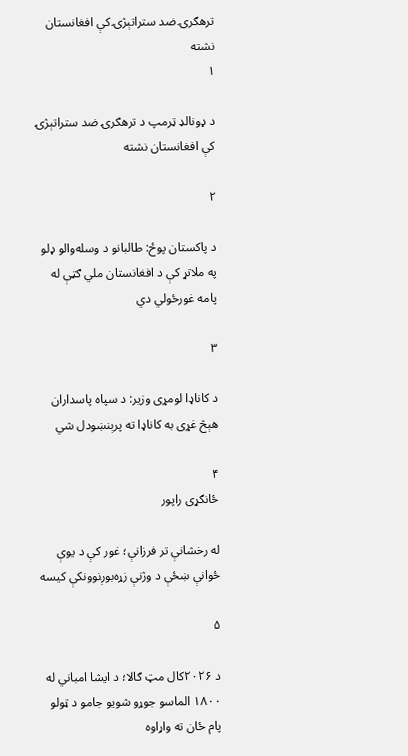ترهګرۍ ضد ستراتېژۍ کې افغانستان نشته
۱

د ډونالډ ټرمپ د ترهګرۍ ضد ستراتېژۍ کې افغانستان نشته

۲

د پاکستان پوځ: طالبانو د وسله‌والو ډلو په ملاتړ کې د افغانستان ملي ګټې له پامه غورځولي دي

۳

د کاناډا لومړی وزیر: د سپاه پاسداران هېڅ غړی به کاناډا ته پرېنښودل شي

۴
ځانګړی راپور

له رخشانې تر فرزانې؛ غور کې د یوې ځوانې ښځې د وژنې زړه‌بوږنوونکې کیسه

۵

د ۲۰۲۶کال مټ ګالا؛ د ایشا امباني له ۱۸۰۰ الماسو جوړو شويو جامو د ټولو پام ځان ته واړاوه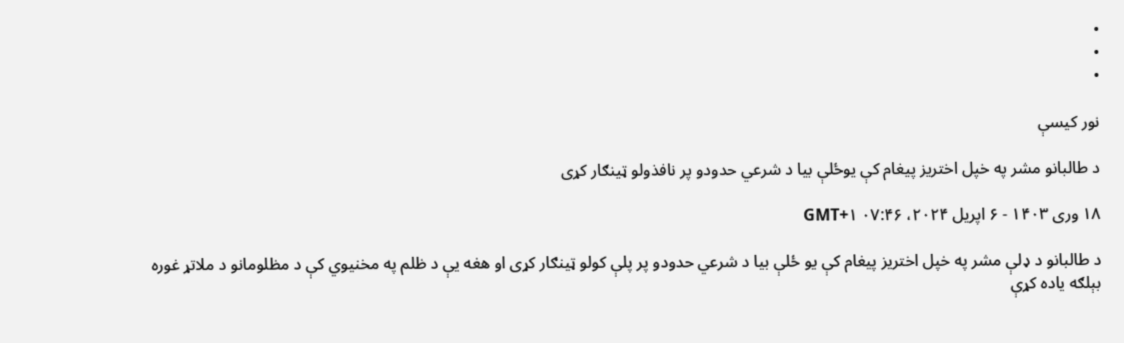•
•
•

نور کیسې

د طالبانو مشر په خپل اختریز پیغام کې یوځلې بیا د شرعي حدودو پر نافذولو ټینګار کړی

۱۸ وری ۱۴۰۳ - ۶ اپریل ۲۰۲۴، ۰۷:۴۶ GMT+۱

د طالبانو د ډلې مشر په خپل اختریز پیغام کې یو ځلې بیا د شرعي حدودو پر پلې کولو ټینګار کړی او هغه یې د ظلم په مخنیوي کې د مظلومانو د ملاتړ غوره بېلګه یاده کړې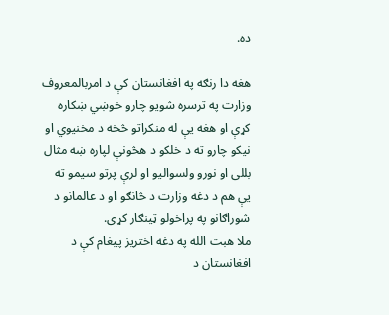ده.

هغه دا رنګه په افغانستان کې د امربالمعروف وزارت په ترسره شویو چارو خوښي ښکاره کړې او هغه یې له منکراتو څخه د مخنیوي او نیکو چارو ته د خلکو د هڅونې لپاره ښه مثال بللی او نورو ولسوالیو او لرې پرتو سیمو ته یې هم د دغه وزارت د څانګو او د عالمانو د شوراګانو په پراخولو ټینګار کړی.
ملا هبت الله په دغه اختریز پیغام کې د افغانستان د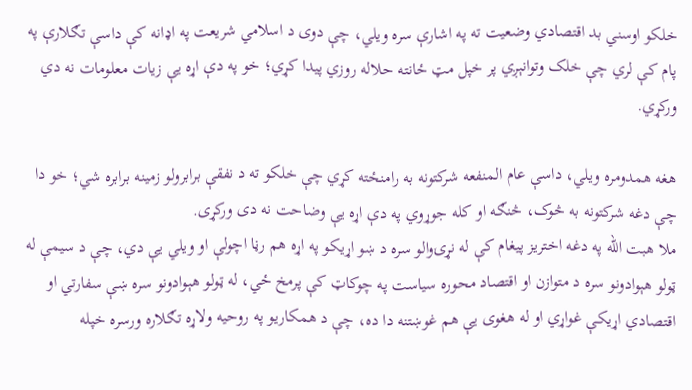خلکو اوسني بد اقتصادي وضعیت ته په اشارې سره ویلي، چې دوی د اسلامي شریعت په اډانه کې داسې تګلارې په پام کې لري چې خلک وتوانېږي پر خپل مټ ځانته حلاله روزي پیدا کړي؛ خو په دې اړه یې زیات معلومات نه دي ورکړي.

هغه همدومره ویلي، داسې عام المنفعه شرکتونه به رامنځته کړي چې خلکو ته د نفقې برابرولو زمینه برابره شي؛ خو دا چې دغه شرکتونه به څوک، څنګه او کله جوړوي په دې اړه یې وضاحت نه دی ورکړی.
ملا هبت الله په دغه اختریز پیغام کې له نړۍوالو سره د ښو اړیکو په اړه هم رڼا اچولې او ویلي یې دي، چې د سیمې له ټولو هېوادونو سره د متوازن او اقتصاد محوره سیاست په چوکاټ کې پرمخ ځي، له ټولو هېوادونو سره ښې سفارتي او اقتصادي اړیکې غواړي او له هغوی یې هم غوښتنه دا ده، چې د همکاریو په روحیه ولاړه تګلاره ورسره خپله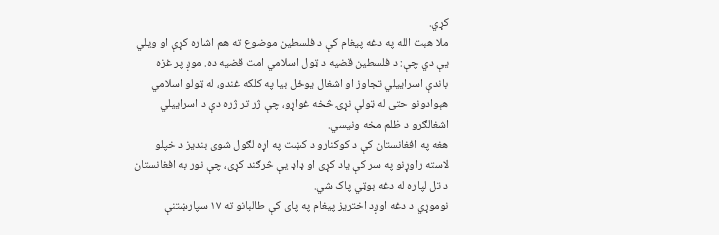کړي.
ملا هبت الله په دغه پیغام کې د فلسطین موضوع ته هم اشاره کړې او ویلي یې دي چې: د فلسطین قضیه د ټول اسلامي امت قضیه ده. موږ پر غزه باندې اسرایيلي تجاوز او اشغال یوځل بیا په کلکه غندو، له ټولو اسلامي هېوادونو حتی له ټولې نړۍ څخه غواړو، چې ژر تر ژره دې د اسراییلي اشغالګرو د ظلم مخه ونیسي.
هغه په افغانستان کې د کوکنارو د کښت په اړه لګول شوی بندیز د خپلو لاسته راوړنو په سر کې یاد کړی او ډاډ یې څرګند کړی، چې نور به افغانستان د تل لپاره له دغه بوټي پاک شي.
نوموړي د دغه اوږد اختریز پیغام په پای کې طالبانو ته ۱۷ سپارښتنې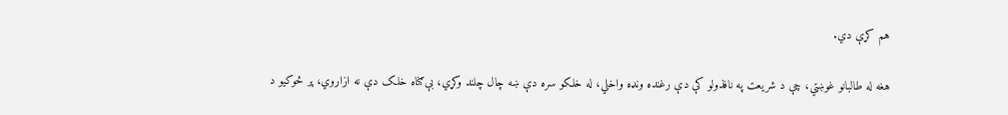هم کړې دي.

هغه له طالبانو غوښتي، چې د شریعت په نافذولو کې دې رغنده ونډه واخلي، له خلکو سره دې ښه چال چلند وکړي، بې‌ګناه خلک دې نه ازاروي، پر څوکیو د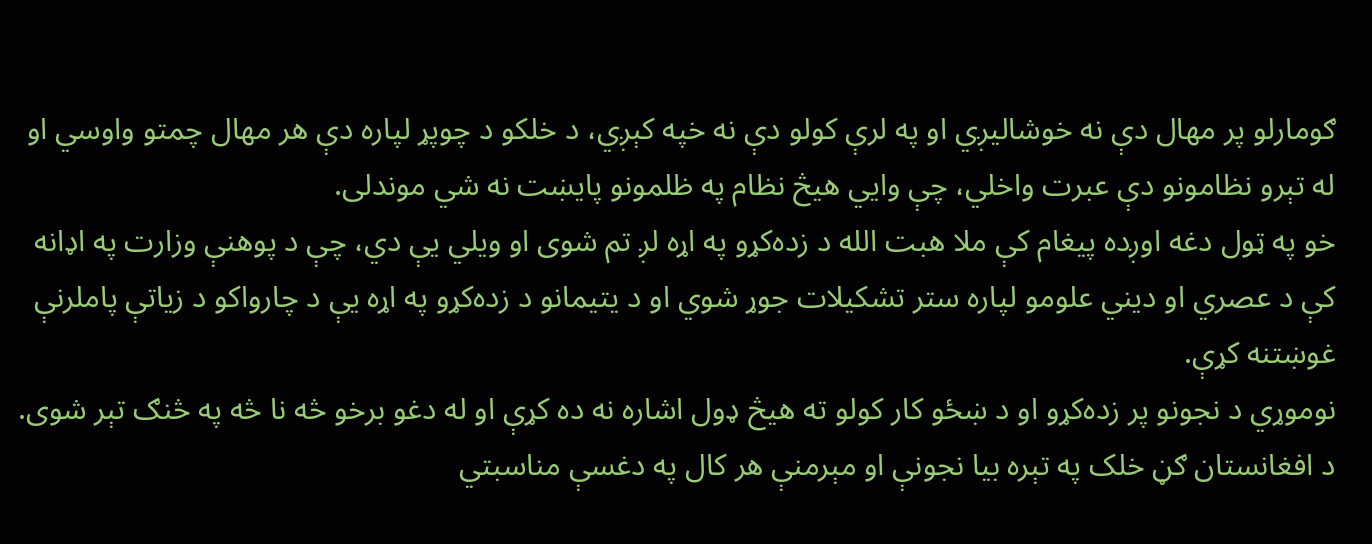ګومارلو پر مهال دې نه خوشالیږي او په لرې کولو دې نه خپه کېږي، د خلکو د چوپړ لپاره دې هر مهال چمتو واوسي او له تېرو نظامونو دې عبرت واخلي، چې وایي هیڅ نظام په ظلمونو پایښت نه شي موندلی.
خو په ټول دغه اوږده پیغام کې ملا هبت الله د زده‌کړو په اړه لږ تم شوی او ویلي یې دي، چې د پوهنې وزارت په اډانه کې د عصري او دیني علومو لپاره ستر تشکیلات جوړ شوي او د یتیمانو د زده‌کړو په اړه یې د چارواکو د زیاتې پاملرنې غوښتنه کړې.
نوموړي د نجونو پر زده‌کړو او د ښځو کار کولو ته هیڅ ډول اشاره نه ده کړې او له دغو برخو څه نا څه په څنګ تېر شوی.
د افغانستان ګڼ خلک په تېره بیا نجونې او مېرمنې هر کال په دغسې مناسبتي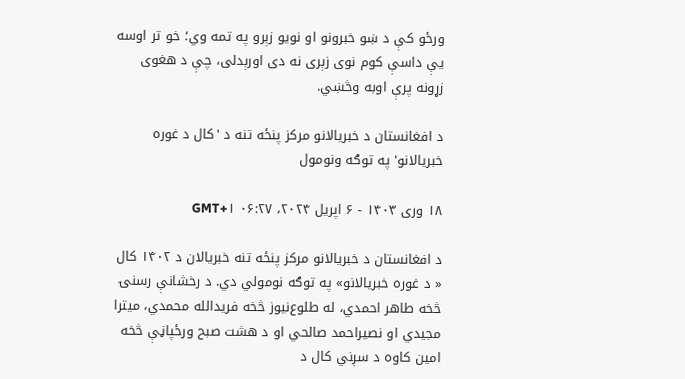ورځو کې د ښو خبرونو او نویو زېرو په تمه وي؛ خو تر اوسه یې داسې کوم نوی زېری نه دی اورېدلی، چې د هغوی زړونه پرې اوبه وڅښي.

د افغانستان د خبریالانو مرکز پنځه تنه د 'کال د غوره خبریالانو' په توګه ونومول

۱۸ وری ۱۴۰۳ - ۶ اپریل ۲۰۲۴، ۰۶:۲۷ GMT+۱

د افغانستان د خبریالانو مرکز پنځه تنه خبریالان د ۱۴۰۲ کال « د غوره خبریالانو» په توګه نومولي دي. د رخشانې رسنۍ څخه طاهر احمدي، له طلوع‌نیوز څخه فریدالله محمدي، میترا مجیدي او نصیراحمد صالحي او د هشت صبح ورځپاڼې څخه امین کاوه د سږني کال د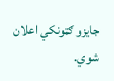جایزو ګټونکي اعلان شوي.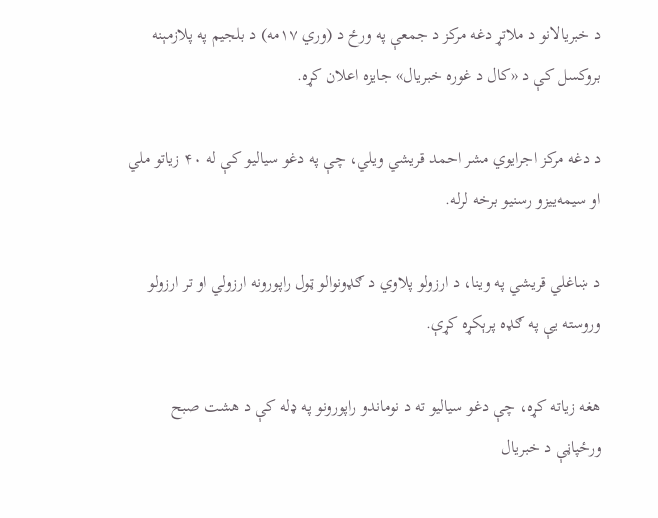د خبریالانو د ملاتړ دغه مرکز د جمعې په ورځ د (وري ۱۷مه) د بلجیم په پلازمېنه بروکسل کې د «کال د غوره خبریال» جایزه اعلان کړه.

د دغه مرکز اجرایوي مشر احمد قریشي ویلي، چې په دغو سیالیو کې له ۴۰ زیاتو ملي او سیمه‌ییزو رسنیو برخه لرله.

د ښاغلي قریشي په وینا، د ارزولو پلاوي د ګډونوالو ټول راپورونه ارزولي او تر ارزولو وروسته یې په ګډه پرېکړه کړې.

هغه زیاته کړه، چې دغو سیالیو ته د نوماندو راپورونو په ډله کې د هشت صبح ورځپاڼې د خبریال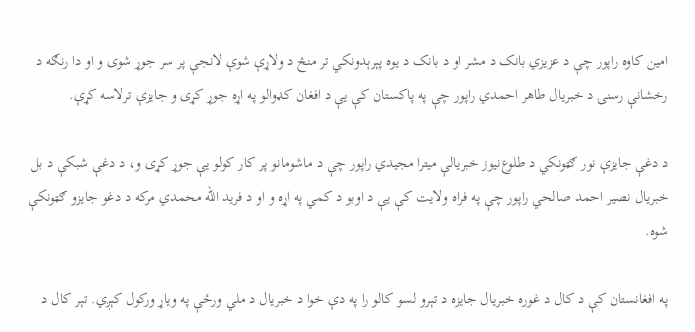امین کاوه راپور چې د عزیزي بانک د مشر او د بانک د یوه پېرېدونکي تر منځ د ولاړې شوې لانجې پر سر جوړ شوی و او دا رنګه د رخشانې رسنۍ د خبریال طاهر احمدي راپور چې په پاکستان کې یې د افغان کډوالو په اړه جوړ کړی و جایزې ترلاسه کړې.

د دغې جایزې نور ګټونکي د طلوع‌نیوز خبریالې میترا مجیدي راپور چې د ماشومانو پر کار کولو یې جوړ کړی و، د دغې شبکې د بل خبریال نصیر احمد صالحي راپور چې په فراه ولایت کې یې د اوبو د کمي په اړه و او د فرید الله محمدي مرکه د دغو جایزو ګټونکې شوه.

په افغانستان کې د کال د غوره خبریال جایزه د تېرو لسو کالو را په دې خوا د خبریال د ملي ورځې په ویاړ ورکول کېږي. تېر کال د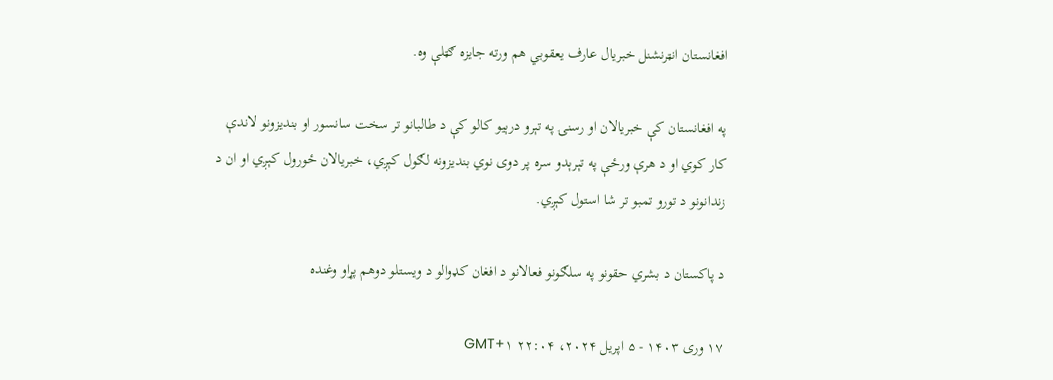افغانستان انټرنشنل خبریال عارف یعقوبي هم ورته جایزه ګټلې وه.

په افغانستان کې خبریالان او رسنۍ په تېرو درېیو کالو کې د طالبانو تر سخت سانسور او بندیزونو لاندې کار کوي او د هرې ورځې په تېرېدو سره پر دوی نوي بندیزونه لګول کېږي، خبریالان ځورول کېږي او ان د زندانونو د تورو تمبو تر شا استول کېږي.

د پاکستان د بشري حقونو په سلګونو فعالانو د افغان کډوالو د ویستلو دوهم پړاو وغنده

۱۷ وری ۱۴۰۳ - ۵ اپریل ۲۰۲۴، ۲۲:۰۴ GMT+۱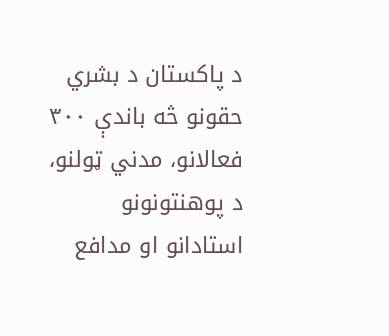د پاکستان د بشري حقونو څه باندې ۳۰۰ فعالانو، مدني ټولنو، د پوهنتونونو استادانو او مدافع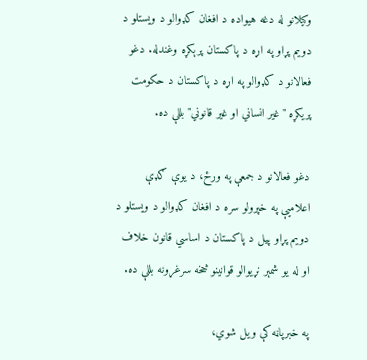وکیلانو له دغه هیواده د افغان کډوالو د ویستلو د دویم پړاو په اړه د پاکستان پرېکړه وغندله. دغو فعالانو د کډوالو په اړه د پاکستان د حکومت پریکړه "غیر انساني او غیر قانوني" بللې ده.

دغو فعالانو د جمعې په ورځ، د يوې ګډې اعلاميې په خپرولو سره د افغان کډوالو د ویستلو د دويم پړاو پيل د پاکستان د اساسي قانون خلاف او له يو شمېر نړيوالو قوانينو څخه سرغړونه بللې ده.

په خبرپاڼه کې ویل شوي،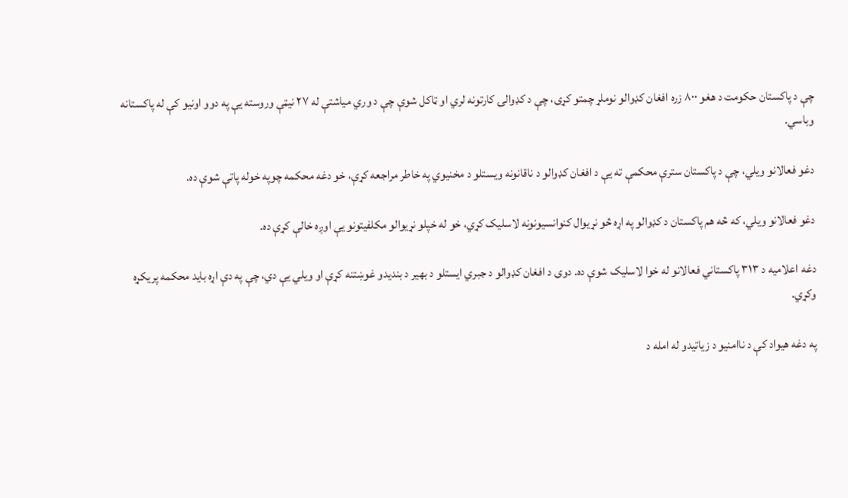چې د پاکستان حکومت د هغو ۸۰۰ زره افغان کډوالو نوملړ چمتو کړی، چې د کډوالۍ کارتونه لري او ټاکل شوې چې د وري میاشتې له ۲۷ نیټې وروسته یې په دوو اونیو کې له پاکستانه وباسي.

دغو فعالانو ویلي، چې د پاکستان سترې محکمې ته یې د افغان کډوالو د ناقانونه ویستلو د مخنیوي په خاطر مراجعه کړې، خو دغه محکمه چوپه خوله پاتې شوې ده.

دغو فعالانو ویلي، که څه هم پاکستان د کډوالو په اړه څو نړیوال کنوانسیونونه لاسلیک کړي، خو له خپلو نړیوالو مکلفیتونو یې اوږه خالې کړې ده.

دغه اعلامیه د ۳۱۳ پاکستاني فعالانو له خوا لاسلیک شوې ده. دوی د افغان کډوالو د جبري ایستلو د بهیر د بندیدو غوښتنه کړې او ویلي‌ یې دي، چې په دې اړه باید محکمه پریکړه وکړي.

په دغه هیواد کې د ناامنیو د زیاتیدو له امله د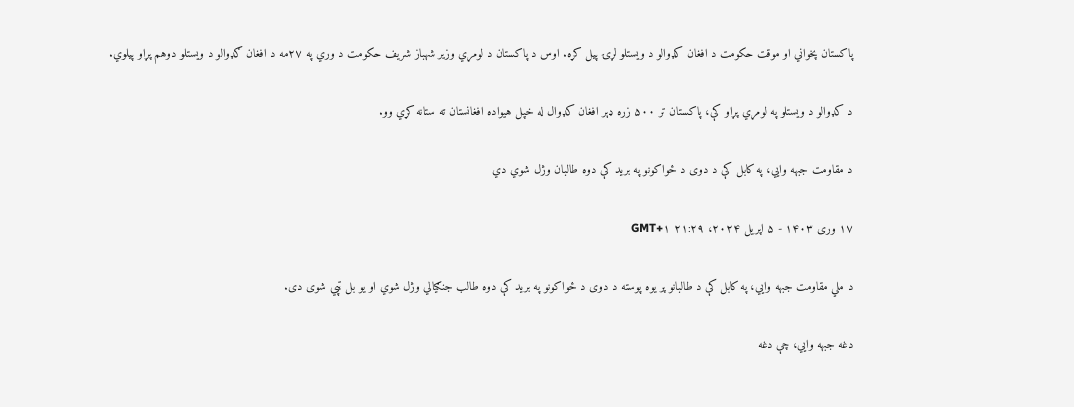پاکستان پخواني او موقت حکومت د افغان کډوالو د ویستلو لړۍ پیل کړه. اوس د پاکستان د لومړي وزیر شهباز شریف حکومت د وري په ۲۷مه د افغان ګډوالو د ویستلو دوهم پړاو پیلوي.

د کډوالو د ویستلو په لومړي پړاو کې، پاکستان تر ۵۰۰ زره ډېر افغان کډوال له خپل هیواده افغانستان ته ستانه کړي وو.

د مقاومت جبهه وايي، په کابل کې د دوی د ځواکونو په برید کې دوه طالبان وژل شوي دي

۱۷ وری ۱۴۰۳ - ۵ اپریل ۲۰۲۴، ۲۱:۲۹ GMT+۱

د ملي مقاومت جبهه وايي، په کابل کې د طالبانو پر یوه پوسته د دوی د ځواکونو په برید کې دوه طالب جنګیالي وژل شوي او یو بل ټپي شوی دی.

دغه جبهه وايي، چې دغه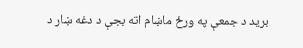بريد د جمعې په ورځ ماښام اته بجې د دغه ښار د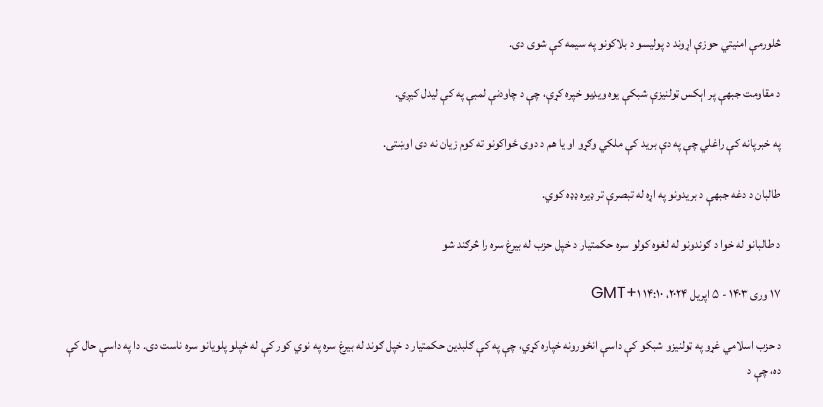څلورمې امنيتي حوزې اړوند د پوليسو د بلاکونو په سيمه کې شوى دى.

د مقاومت جبهې پر اېکس ټولنیزې شبکې یوه ویډیو خپره کړې، چې د چاودنې لمبې په کې لیدل کیږي.

په خبرپانه کې راغلي چې په دې برید کې ملکي وګړو او یا هم د دوی ځواکونو ته کوم زیان نه دی اوښتی.

طالبان د دغه جبهې د بریدونو په اړه له تبصرې تر ډیره ډډه کوي.

د طالبانو له خوا د ګوندونو له لغوه کولو سره حکمتیار د خپل حزب له بیرغ سره را څرګند شو

۱۷ وری ۱۴۰۳ - ۵ اپریل ۲۰۲۴، ۱۴:۱۰ GMT+۱

د حزب اسلامي غړو په ټولنيزو شبکو کې داسې انځورونه خپاره کړي، چې په کې ګلبدين حکمتيار د خپل ګوند له بيرغ سره په نوي کور کې له خپلو پلويانو سره ناست دی. دا په داسې حال کې ده، چې د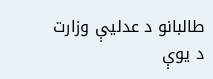طالبانو د عدلیې وزارت د یوې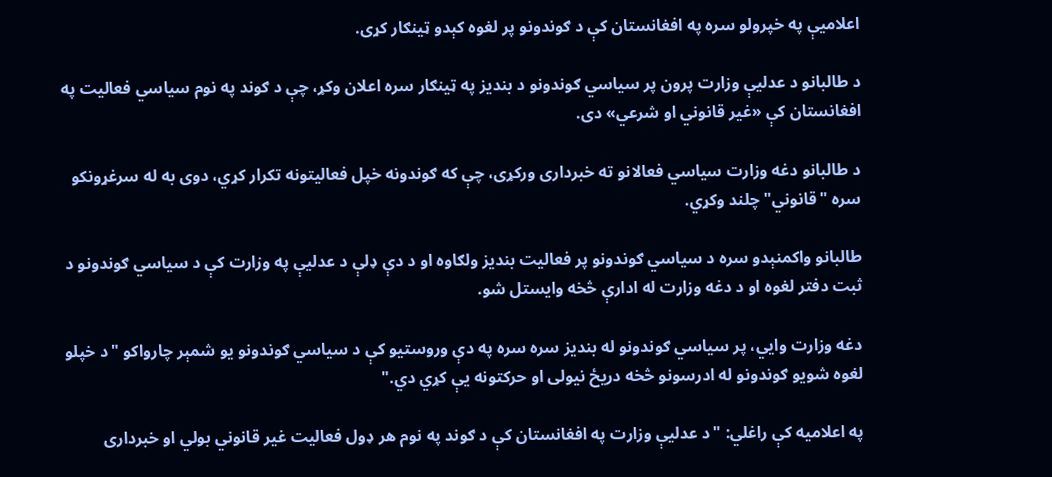اعلامیې په خپرولو سره په افغانستان کې د ګوندونو پر لغوه کېدو ټینګار کړی.

د طالبانو د عدلیې وزارت پرون پر سیاسي ګوندونو د بندیز په ټینګار سره اعلان وکړ، چې د ګوند په نوم سیاسي فعالیت په افغانستان کې «غیر قانوني او شرعي» دی.

د طالبانو دغه وزارت سیاسي فعالانو ته خبرداری ورکړی، چې که ګوندونه خپل فعالیتونه تکرار کړي، دوی به له سرغړونکو سره "قانوني" چلند وکړي.

طالبانو واکمنېدو سره د سیاسي ګوندونو پر فعالیت بندیز ولګاوه او د دې ډلې د عدلیې په وزارت کې د سیاسي ګوندونو د ثبت دفتر لغوه او د دغه وزارت له ادارې څخه وایستل شو.

دغه وزارت وايي، پر سیاسي ګوندونو له بندیز سره سره په دې وروستیو کې د سیاسي ګوندونو یو شمېر چارواکو "د خپلو لغوه شویو ګوندونو له ادرسونو څخه دریځ نیولی او حرکتونه یې کړي دي."

په اعلامیه کې راغلي: "د عدلیې وزارت په افغانستان کې د ګوند په نوم هر ډول فعالیت غیر قانوني بولي او خبرداری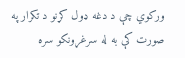ورکوي چې د دغه ډول کړنو د تکرار په صورت کې به له سرغړونکو سره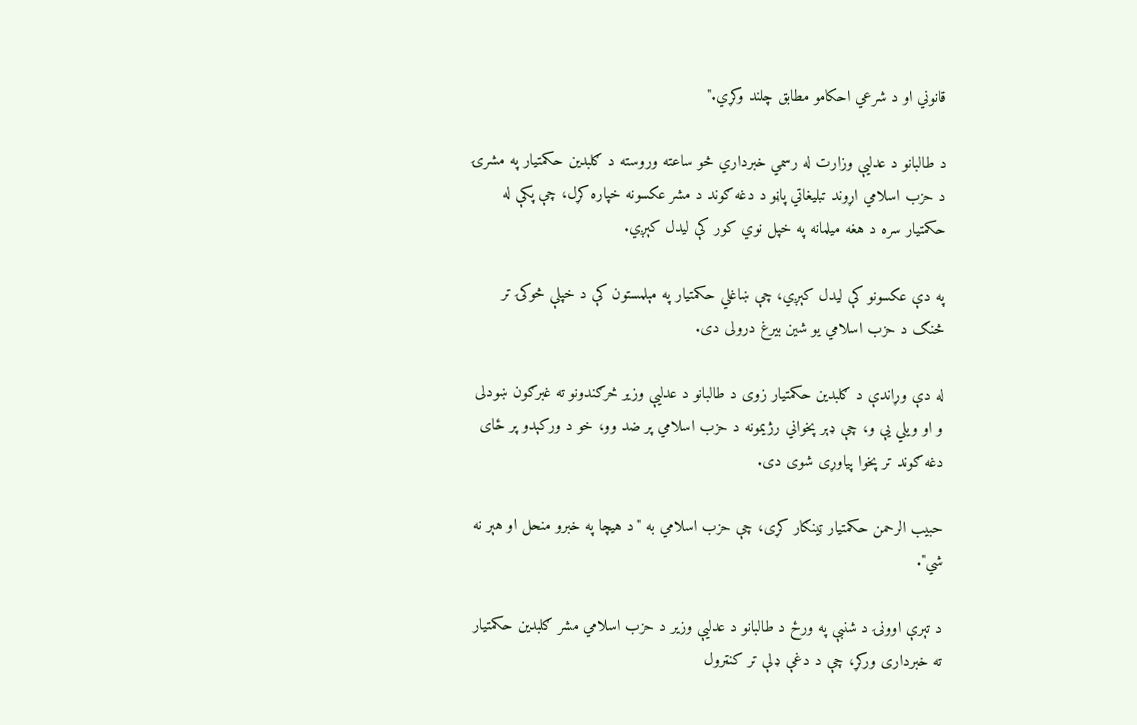قانوني او د شرعي احکامو مطابق چلند وکړي."

د طالبانو د عدلیې وزارت له رسمي خبرداري څو ساعته وروسته د ګلبدین حکمتیار په مشرۍ د حزب اسلامي اړوند تبلیغاتي پاڼو د دغه ګوند د مشر عکسونه خپاره کړل، چې پکې له حکمتیار سره د هغه میلمانه په خپل نوي کور کې لیدل کېږي.

په دې عکسونو کې لیدل کېږي، چې ښاغلي حکمتیار په مېلمستون کې د خپلې څوکۍ تر څنګ د حزب اسلامي یو شین بیرغ درولی دی.

له دې وړاندې د ګلبدین حکمتیار زوی د طالبانو د عدلیې وزیر څرګندونو ته غبرګون ښودلی و او ویلي یې و، چې ډېر پخواني رژیمونه د حزب اسلامي پر ضد وو، خو د ورکېدو پر ځای دغه ګوند تر پخوا پیاوړی شوی دی.

حبیب الرحمن حکمتیار ټینګار کړی، چې حزب اسلامي به "د هیچا په خبرو منحل او هېر نه شي".

د تېرې اوونۍ د شنبې په ورځ د طالبانو د عدلیې وزیر د حزب اسلامي مشر ګلبدین حکمتیار ته خبرداری ورکړ، چې د دغې ډلې تر کنټرول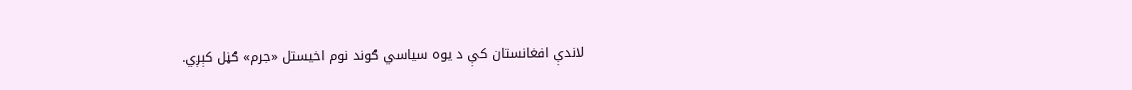لاندې افغانستان کې د یوه سیاسي ګوند نوم اخیستل «جرم» ګڼل کېږي.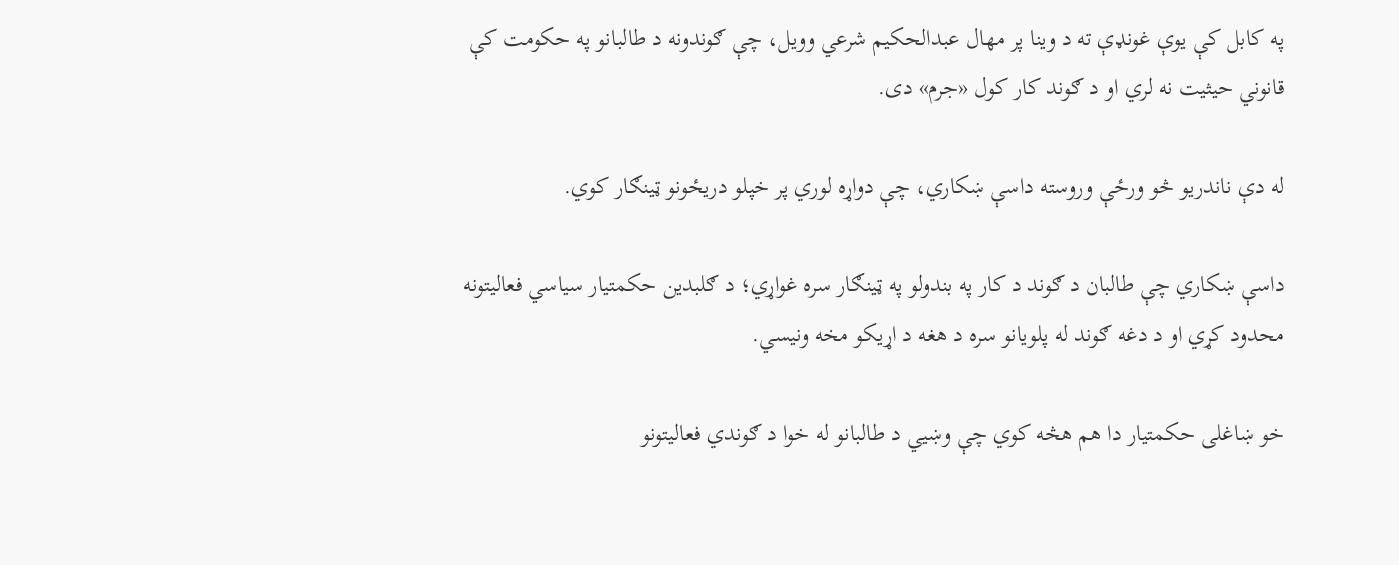په کابل کې یوې غونډې ته د وینا پر مهال عبدالحکیم شرعي وویل، چې ګوندونه د طالبانو په حکومت کې قانوني حیثیت نه لري او د ګوند کار کول «جرم» دی.

له دې ناندریو څو ورځې وروسته داسې ښکاري، چې دواړه لوري پر خپلو دریځونو ټینګار کوي.

داسې ښکاري چې طالبان د ګوند د کار په بندولو په ټینګار سره غواړي؛ د ګلبدین حکمتیار سیاسي فعالیتونه محدود کړي او د دغه ګوند له پلویانو سره د هغه د اړیکو مخه ونیسي.

خو ښاغلی حکمتیار دا هم هڅه کوي چې وښيي د طالبانو له خوا د ګوندي فعالیتونو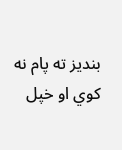بندیز ته پام نه کوي او خپل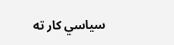سیاسي کار ته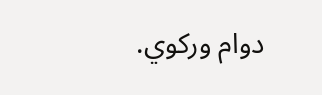دوام ورکوي.